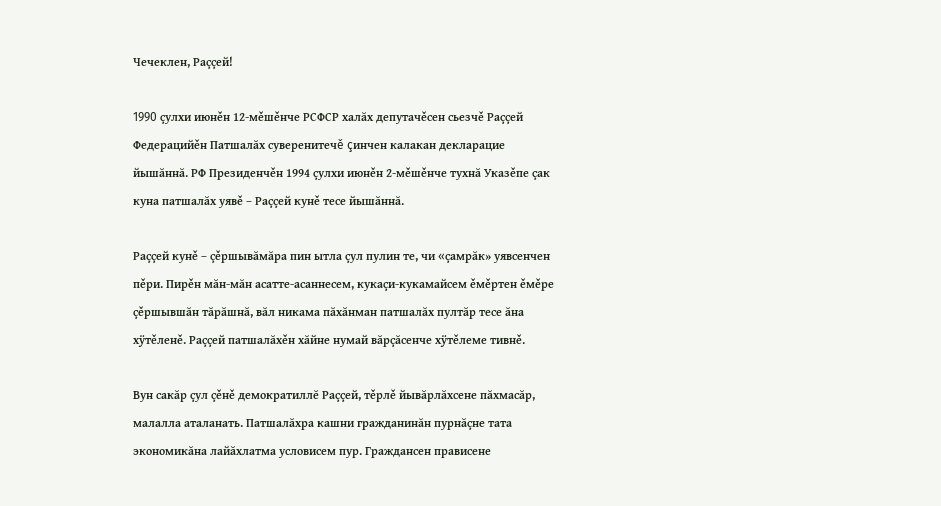Чечеклен, Раççей!

1990 çулхи июнěн 12-мěшěнче РСФСР халăх депутачěсен сьезчě Раççей Федерацийěн Патшалăх суверенитечě çинчен калакан декларацие йышăннă. РФ Президенчěн 1994 çулхи июнěн 2-мěшěнче тухнă Указěпе çак куна патшалăх уявě – Раççей кунě тесе йышăннă.

Раççей кунě – çěршывăмăра пин ытла çул пулин те, чи «çамрăк» уявсенчен пěри. Пирěн мăн-мăн асатте-асаннесем, кукаçи-кукамайсем ěмěртен ěмěре çěршывшăн тăрăшнă, вăл никама пăхăнман патшалăх пултăр тесе ăна хÿтěленě. Раççей патшалăхěн хăйне нумай вăрçăсенче хÿтěлеме тивнě.

Вун сакăр çул çěнě демократиллĕ Раççей, тěрлě йывăрлăхсене пăхмасăр, малалла аталанать. Патшалăхра кашни гражданинăн пурнăçне тата экономикăна лайăхлатма условисем пур. Граждансен прависене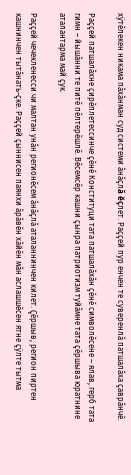хÿтěлекен никама пăхăнман суд системи ăнăçлă ěçлет. Раççей пур енчен те суверенлă патшалăха çаврăнчě.

Раççей патшалăхне çирěплетессинче çěнě Конституци тата патшалăхăн çěнě символěсене – ялав, герб тата гимн – йышăнни те питě пěлтерěшлě. Вěсемсěр кашни çынра патриотизм туйăмне тата çěршыва юратнине аталантарма май çук.

Раççей чечекленесси чи малтан унăн регионěсем ăнăçлă аталаннинчен килет. Çěршыв, регион пиртен кашнинчен тытăнать-çке. Раççей çыннисен паянхи ăрăвěн хăйěн мăн аслашшěсен ятне çÿлте тытма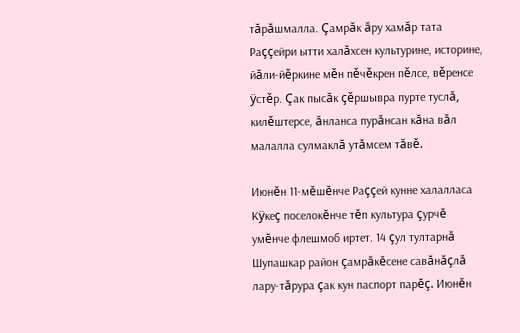тăрăшмалла. Çамрăк ăру хамăр тата Раççейри ытти халăхсен культурине, историне, йăли-йěркине мěн пěчěкрен пěлсе, вěренсе ÿстěр. Çак пысăк çěршывра пурте туслă, килěштерсе, ăнланса пурăнсан кăна вăл малалла сулмаклă утăмсем тăвě.

Июнĕн 11-мĕшĕнче Раççей кунне халалласа Кÿкеç поселокĕнче тĕп культура çурчĕ умĕнче флешмоб иртет. 14 çул тултарнă Шупашкар район çамрăкĕсене савăнăçлă лару-тăрура çак кун паспорт парĕç. Июнĕн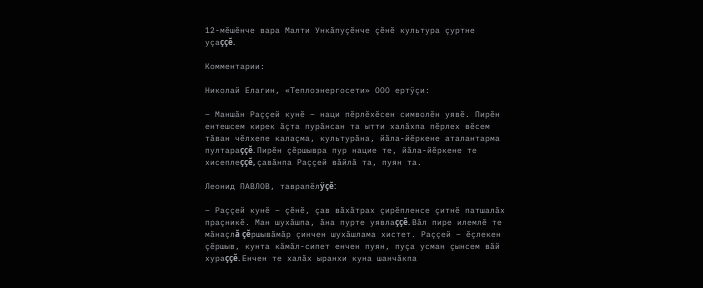12-мĕшĕнче вара Малти Ункăпуçĕнче çĕнĕ культура çуртне уçаççĕ.

Комментарии:

Николай Елагин, «Теплоэнергосети» ООО ертÿçи:

– Маншăн Раççей кунĕ – наци пĕрлĕхĕсен символĕн уявĕ. Пирĕн ентешсем кирек ăçта пурăнсан та ытти халăхпа пĕрлех вĕсем тăван чĕлхепе калаçма, культурăна, йăла-йĕркене аталантарма пултараççĕ. Пирĕн çĕршывра пур нацие те, йăла-йĕркене те хисеплеççĕ, çавăнпа Раççей вăйлă та, пуян та.

Леонид ПАВЛОВ, таврапĕлÿçĕ:

– Раççей кунĕ – çĕнĕ, çав вăхăтрах çирĕпленсе çитнĕ патшалăх праçникĕ. Ман шухăшпа, ăна пурте уявлаççĕ. Вăл пире илемлĕ те мăнаçлă çĕршывăмăр çинчен шухăшлама хистет. Раççей – ĕçлекен çĕршыв, кунта кăмăл-сипет енчен пуян, пуçа усман çынсем вăй хураççĕ. Енчен те халăх ыранхи куна шанчăкпа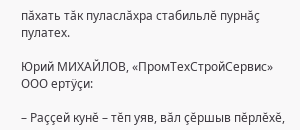пăхать тăк пуласлăхра стабильлĕ пурнăç пулатех.

Юрий МИХАЙЛОВ, «ПромТехСтройСервис» ООО ертÿçи:

– Раççей кунĕ – тĕп уяв, вăл çĕршыв пĕрлĕхĕ,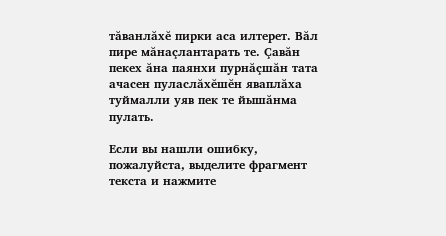тăванлăхĕ пирки аса илтерет. Вăл пире мăнаçлантарать те. Çавăн пекех ăна паянхи пурнăçшăн тата ачасен пуласлăхĕшĕн яваплăха туймалли уяв пек те йышăнма пулать.

Если вы нашли ошибку, пожалуйста, выделите фрагмент текста и нажмите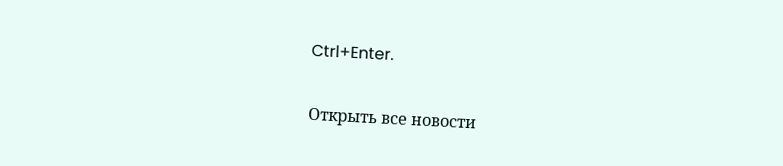Ctrl+Enter.

Открыть все новости